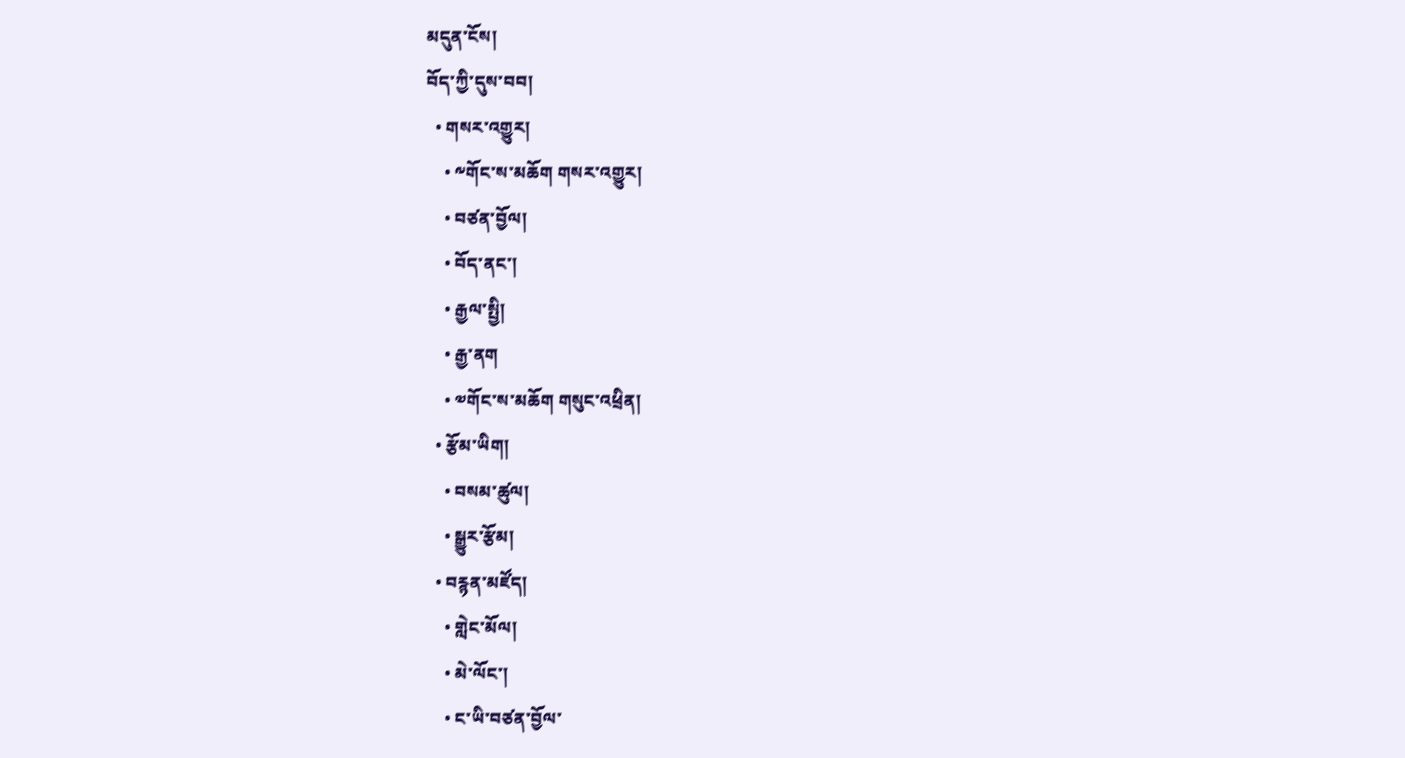མདུན་ངོས།
བོད་ཀྱི་དུས་བབ།
  • གསར་འགྱུར།
    • ༸གོང་ས་མཆོག གསར་འགྱུར།
    • བཙན་བྱོལ།
    • བོད་ནང་།
    • རྒྱལ་སྤྱི།
    • རྒྱ་ནག
    • ༧གོང་ས་མཆོག གསུང་འཕྲིན།
  • རྩོམ་ཡིག།
    • བསམ་ཚུལ།
    • སྒྱུར་རྩོམ།
  • བརྙན་མཛོད།
    • གླེང་མོལ།
    • མེ་ལོང་།
    • ང་ཡི་བཙན་བྱོལ་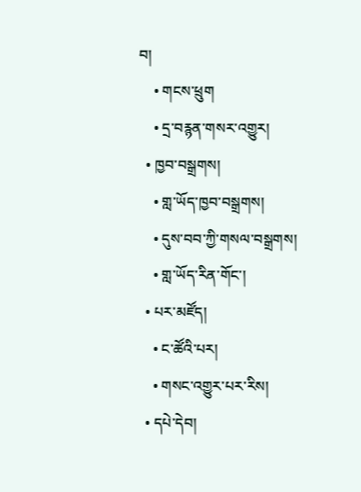བ།
    • གངས་ཕྲུག
    • དྲ་བརྙན་གསར་འགྱུར།
  • ཁྱབ་བསྒྲགས།
    • གླ་ཡོད་ཁྱབ་བསྒྲགས།
    • དུས་བབ་ཀྱི་གསལ་བསྒྲགས།
    • གླ་ཡོད་རིན་གོང་།
  • པར་མཛོད།
    • ང་ཚོའི་པར།
    • གསང་འགྱུར་པར་རིས།
  • དཔེ་དེབ།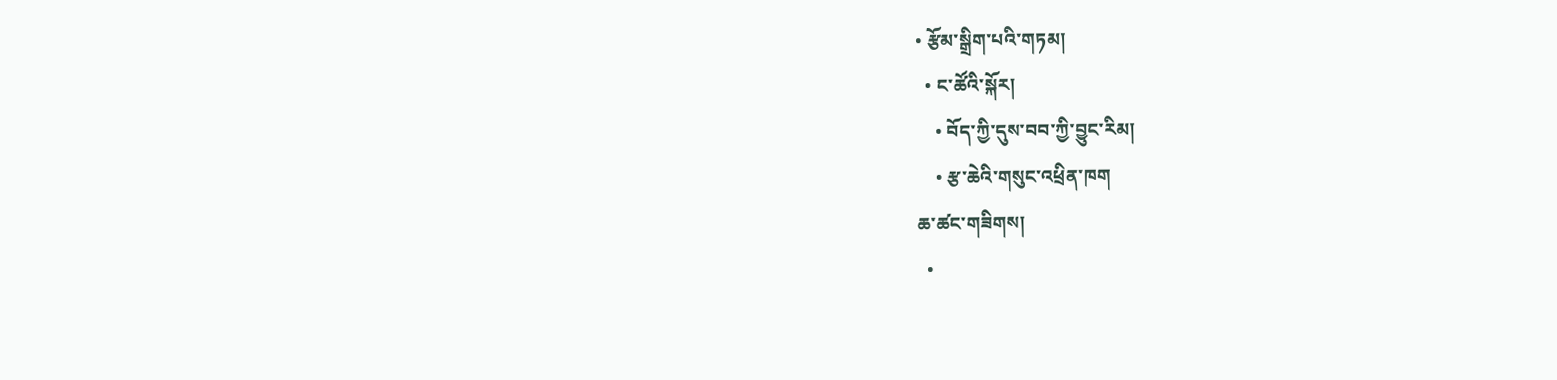• རྩོམ་སྒྲིག་པའི་གཏམ།
  • ང་ཚོའི་སྐོར།
    • བོད་ཀྱི་དུས་བབ་ཀྱི་བྱུང་རིམ།
    • རྩ་ཆེའི་གསུང་འཕྲིན་ཁག
ཆ་ཚང་གཟིགས།
  •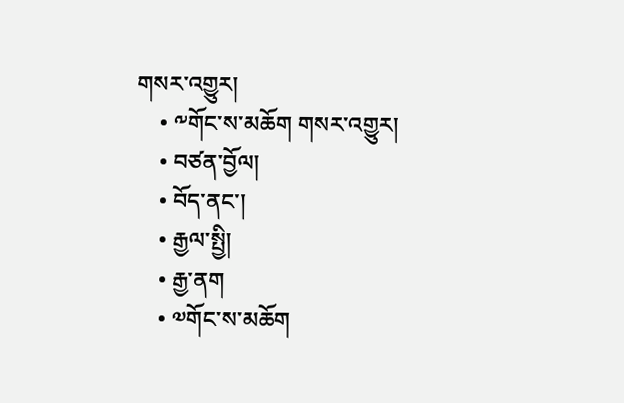གསར་འགྱུར།
    • ༸གོང་ས་མཆོག གསར་འགྱུར།
    • བཙན་བྱོལ།
    • བོད་ནང་།
    • རྒྱལ་སྤྱི།
    • རྒྱ་ནག
    • ༧གོང་ས་མཆོག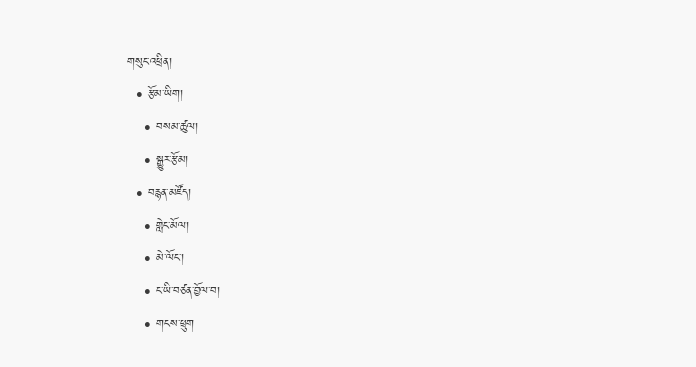གསུང་འཕྲིན།
  • རྩོམ་ཡིག།
    • བསམ་ཚུལ།
    • སྒྱུར་རྩོམ།
  • བརྙན་མཛོད།
    • གླེང་མོལ།
    • མེ་ལོང་།
    • ང་ཡི་བཙན་བྱོལ་བ།
    • གངས་ཕྲུག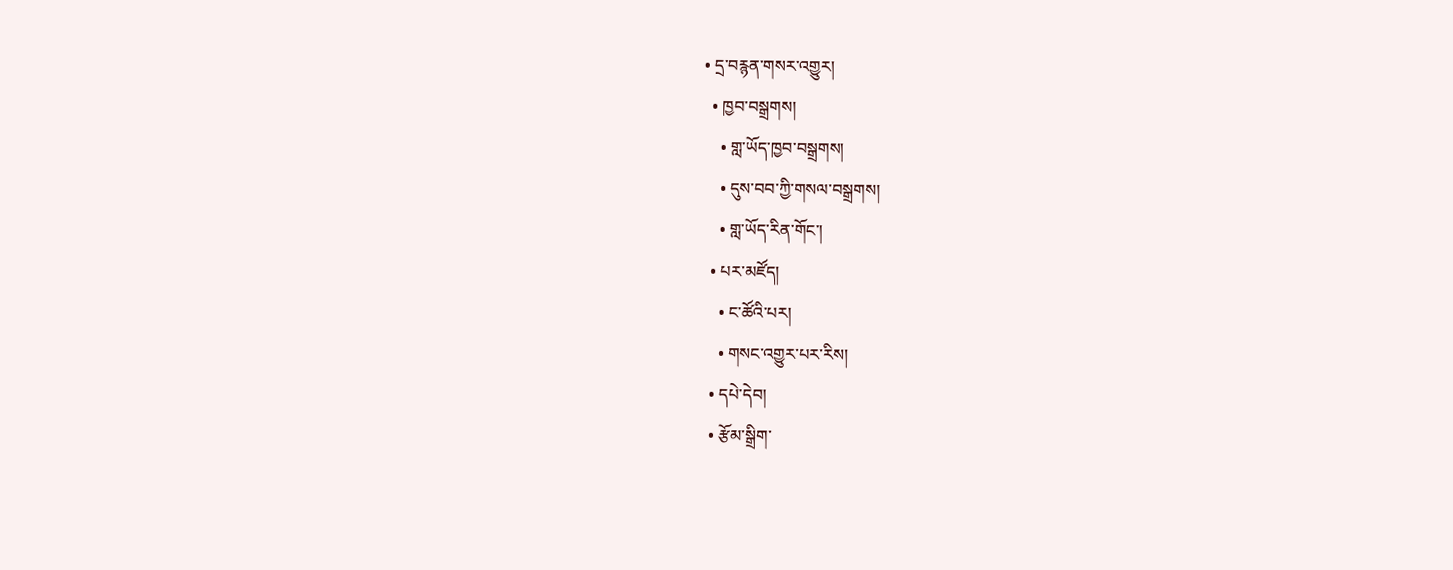• དྲ་བརྙན་གསར་འགྱུར།
  • ཁྱབ་བསྒྲགས།
    • གླ་ཡོད་ཁྱབ་བསྒྲགས།
    • དུས་བབ་ཀྱི་གསལ་བསྒྲགས།
    • གླ་ཡོད་རིན་གོང་།
  • པར་མཛོད།
    • ང་ཚོའི་པར།
    • གསང་འགྱུར་པར་རིས།
  • དཔེ་དེབ།
  • རྩོམ་སྒྲིག་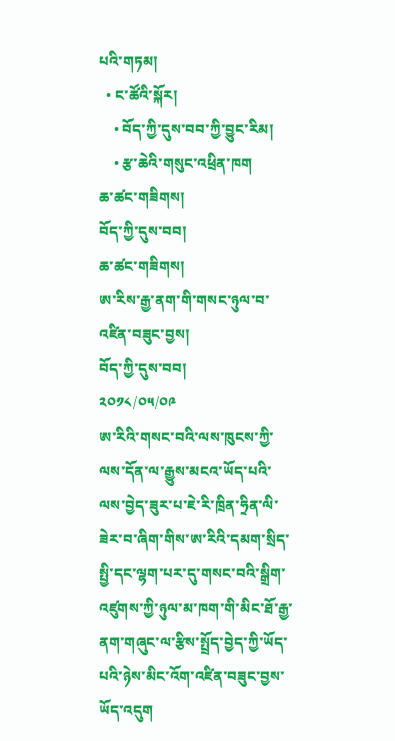པའི་གཏམ།
  • ང་ཚོའི་སྐོར།
    • བོད་ཀྱི་དུས་བབ་ཀྱི་བྱུང་རིམ།
    • རྩ་ཆེའི་གསུང་འཕྲིན་ཁག
ཆ་ཚང་གཟིགས།
བོད་ཀྱི་དུས་བབ།
ཆ་ཚང་གཟིགས།
ཨ་རིས་རྒྱ་ནག་གི་གསང་ཉུལ་བ་འཛིན་བཟུང་བྱས།
བོད་ཀྱི་དུས་བབ།
༢༠༡༨/༠༥/༠༩
ཨ་རིའི་གསང་བའི་ལས་ཁུངས་ཀྱི་ལས་དོན་ལ་རྒྱུས་མངའ་ཡོད་པའི་ལས་བྱེད་ཟུར་པ་ཇེ་རི་ཁྲིན་ཧྲིན་ལི་ཟེར་བ་ཞིག་གིས་ཨ་རིའི་དམག་སྲིད་སྤྱི་དང་ལྷག་པར་དུ་གསང་བའི་སྒྲིག་འཛུགས་ཀྱི་ཉུལ་མ་ཁག་གི་མིང་ཐོ་རྒྱ་ནག་གཞུང་ལ་རྩིས་སྤྲོད་བྱེད་ཀྱི་ཡོད་པའི་ཉེས་མིང་འོག་འཛིན་བཟུང་བྱས་ཡོད་འདུག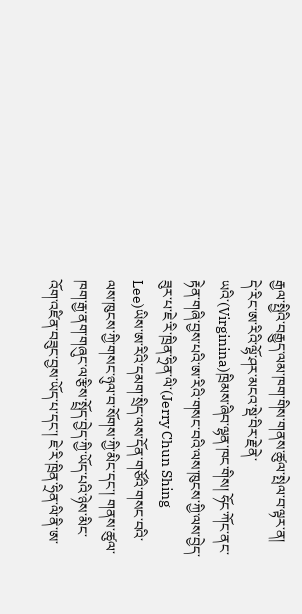རྒྱལ་སྤྱིའི་བརྒྱུད་ལམ་ཁག་གིས་གནས་ཚུལ་སྤེལ་བ་ལྟར་ན།  དེ་རིང་ཨ་རིའི་ལྷོ་ཤར་མངའ་སྡེ་བིར་རྗེ་ནེ་ཡའི་(Virginina)ཁྲིམས་ཞིབ་ལྷན་ཁང་གིས། ཧོང་ཀོང་ནང་རྟེན་གཞི་བྱས་པའི་ཨ་རིའི་གསང་བའི་ལས་ཁུངས་ཀྱི་ལས་བྱེད་ཟུར་པ་ཇེ་རི་ཁྲིན་ཧྲིན་ལི་(Jerry Chun Shing Lee)ཡིས་ཨ་རིའི་དམག་སྲིད་ལས་དོན་གཙོའི་གསང་བའི་ལས་ཁུངས་ཀྱི་གསང་ཉུལ་བ་སོགས་ཀྱི་མིང་དང་། གནས་ཚུལ་ཁག་རྒྱ་ནག་གཞུང་ལ་རྩིས་སྤྲོད་བྱེད་ཀྱི་ཡོད་པའི་ཉེས་མིང་འོག་འཛིན་བཟུང་བྱས་ཡོད་པ་དང་། ཇེ་རི་ཁྲིན་ཧྲིན་ལི་ནི་ཨ་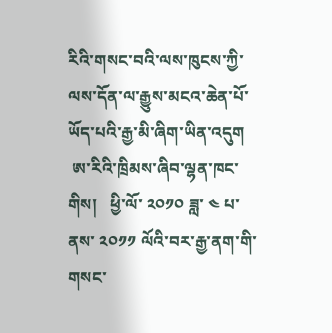རིའི་གསང་བའི་ལས་ཁུངས་ཀྱི་ལས་དོན་ལ་རྒྱུས་མངའ་ཆེན་པོ་ཡོད་པའི་རྒྱ་མི་ཞིག་ཡིན་འདུག
 ཨ་རིའི་ཁྲིམས་ཞིབ་ལྷན་ཁང་གིས།   ཕྱི་ལོ་ ༢༠༡༠ ཟླ་ ༤ པ་ནས་ ༢༠༡༡ ལོའི་བར་རྒྱ་ནག་གི་གསང་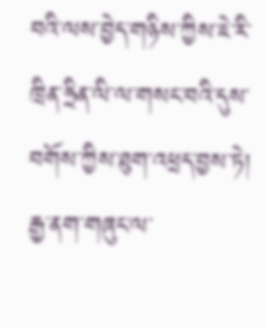བའི་ལས་བྱེད་གཉིས་ཀྱིས་ཇེ་རི་ཁྲིན་ཧྲིན་ལི་ལ་གསང་བའི་དུས་བགོས་ཀྱིས་ཐུག་འཕྲད་བྱས་ཏེ། རྒྱ་ནག་གཞུང་ལ་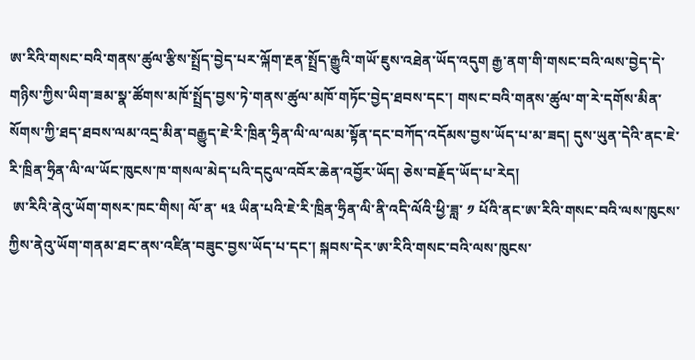ཨ་རིའི་གསང་བའི་གནས་ཚུལ་རྩིས་སྤྲོད་བྱེད་པར་ལྐོག་རྔན་སྤྲོད་རྒྱུའི་གཡོ་ཇུས་འཐེན་ཡོད་འདུག རྒྱ་ནག་གི་གསང་བའི་ལས་བྱེད་དེ་གཉིས་ཀྱིས་ཡིག་ཟམ་སྣ་ཚོགས་མཁོ་སྤྲོད་བྱས་ཏེ་གནས་ཚུལ་མཁོ་གཏོང་བྱེད་ཐབས་དང་། གསང་བའི་གནས་ཚུལ་ག་རེ་དགོས་མིན་སོགས་ཀྱི་ཐད་ཐབས་ལམ་འདྲ་མིན་བརྒྱུད་ཇེ་རི་ཁྲིན་ཧྲིན་ལི་ལ་ལམ་སྟོན་དང་བཀོད་འདོམས་བྱས་ཡོད་པ་མ་ཟད། དུས་ཡུན་དེའི་ནང་ཇེ་རི་ཁྲིན་ཧྲིན་ལི་ལ་ཡོང་ཁུངས་ཁ་གསལ་མེད་པའི་དངུལ་འབོར་ཆེན་འབྱོར་ཡོད། ཅེས་བརྗོད་ཡོད་པ་རེད།
 ཨ་རིའི་ནེའུ་ཡོག་གསར་ཁང་གིས། ལོ་ན་ ༥༣ ཡིན་པའི་ཇེ་རི་ཁྲིན་ཧྲིན་ལི་ནི་འདི་ལོའི་ཕྱི་ཟླ་ ༡ པོའི་ནང་ཨ་རིའི་གསང་བའི་ལས་ཁུངས་ཀྱིས་ནེའུ་ཡོག་གནམ་ཐང་ནས་འཛིན་བཟུང་བྱས་ཡོད་པ་དང་། སྐབས་དེར་ཨ་རིའི་གསང་བའི་ལས་ཁུངས་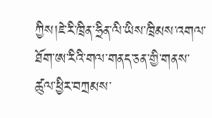ཀྱིས།ཇེ་རི་ཁྲིན་ཧྲིན་ལི་ཡིས་ཁྲིམས་འགལ་ཐོག་ཨ་རིའི་གལ་གནད་ཅན་གྱི་གནས་ཚུལ་ཕྱིར་བཀྲམས་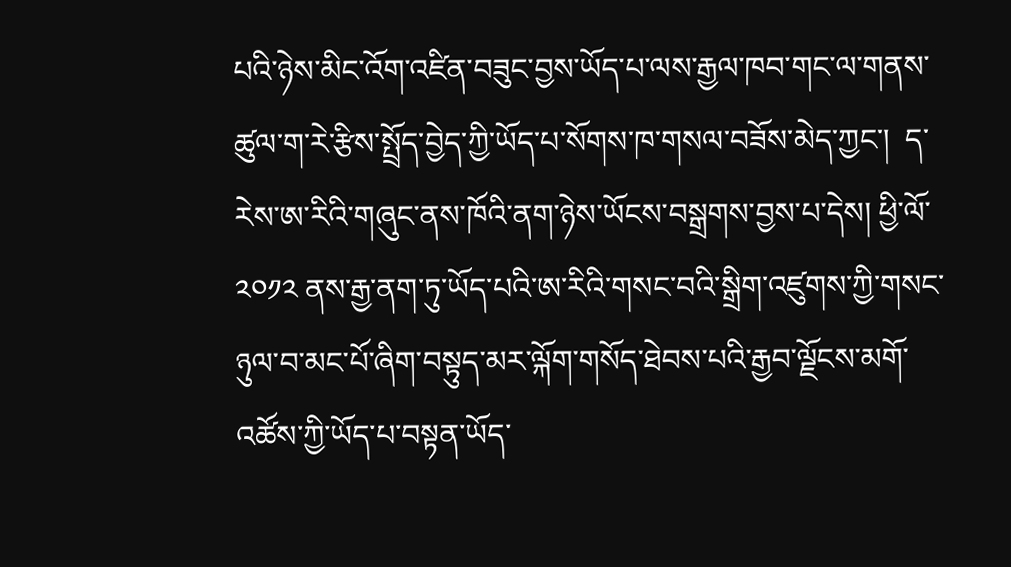པའི་ཉེས་མིང་འོག་འཛིན་བཟུང་བྱས་ཡོད་པ་ལས་རྒྱལ་ཁབ་གང་ལ་གནས་ཚུལ་ག་རེ་རྩིས་སྤྲོད་བྱེད་ཀྱི་ཡོད་པ་སོགས་ཁ་གསལ་བཟོས་མེད་ཀྱང་།  ད་རེས་ཨ་རིའི་གཞུང་ནས་ཁོའི་ནག་ཉེས་ཡོངས་བསྒྲགས་བྱས་པ་དེས། ཕྱི་ལོ་ ༢༠༡༢ ནས་རྒྱ་ནག་ཏུ་ཡོད་པའི་ཨ་རིའི་གསང་བའི་སྒྲིག་འཛུགས་ཀྱི་གསང་ཉུལ་བ་མང་པོ་ཞིག་བསྟུད་མར་ལྐོག་གསོད་ཐེབས་པའི་རྒྱབ་ལྗོངས་མགོ་འཚོས་ཀྱི་ཡོད་པ་བསྟན་ཡོད་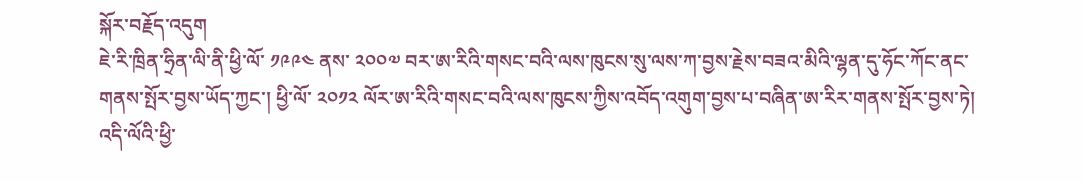སྐོར་བརྗོད་འདུག
ཇེ་རི་ཁྲིན་ཧྲིན་ལི་ནི་ཕྱི་ལོ་ ༡༩༩༤ ནས་ ༢༠༠༧ བར་ཨ་རིའི་གསང་བའི་ལས་ཁུངས་སུ་ལས་ཀ་བྱས་རྗེས་བཟའ་མིའི་ལྷན་དུ་ཧོང་ཀོང་ནང་གནས་སྤོར་བྱས་ཡོད་ཀྱང་། ཕྱི་ལོ་ ༢༠༡༢ ལོར་ཨ་རིའི་གསང་བའི་ལས་ཁུངས་ཀྱིས་འབོད་འགུག་བྱས་པ་བཞིན་ཨ་རིར་གནས་སྤོར་བྱས་ཏེ། འདི་ལོའི་ཕྱི་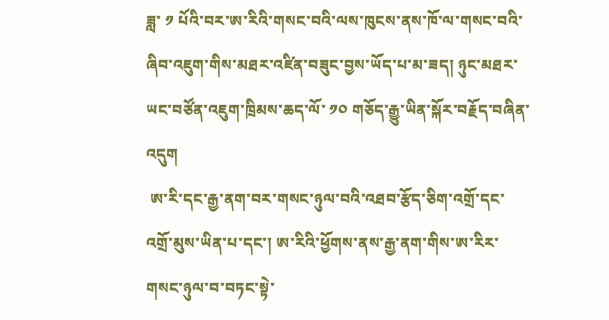ཟླ་ ༡ པོའི་བར་ཨ་རིའི་གསང་བའི་ལས་ཁུངས་ནས་ཁོ་ལ་གསང་བའི་ཞིབ་འཇུག་གིས་མཐར་འཛིན་བཟུང་བྱས་ཡོད་པ་མ་ཟད། ཉུང་མཐར་ཡང་བཙོན་འཇུག་ཁྲིམས་ཆད་ལོ་ ༡༠ གཅོད་རྒྱུ་ཡིན་སྐོར་བརྗོད་བཞིན་འདུག
 ཨ་རི་དང་རྒྱ་ནག་བར་གསང་ཉུལ་བའི་འཐབ་རྩོད་ཅིག་འགྲོ་དང་འགྲོ་མུས་ཡིན་པ་དང་། ཨ་རིའི་ཕྱོགས་ནས་རྒྱ་ནག་གིས་ཨ་རིར་གསང་ཉུལ་བ་བཏང་སྟེ་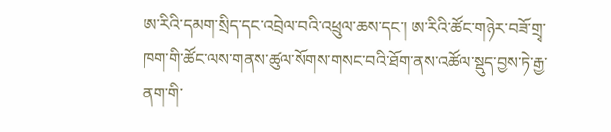ཨ་རིའི་དམག་སྲིད་དང་འབྲེལ་བའི་འཕྲུལ་ཆས་དང་། ཨ་རིའི་ཚོང་གཉེར་བཟོ་གྲྭ་ཁག་གི་ཚོང་ལས་གནས་ཚུལ་སོགས་གསང་བའི་ཐོག་ནས་འཚོལ་སྡུད་བྱས་ཏེ་རྒྱ་ནག་གི་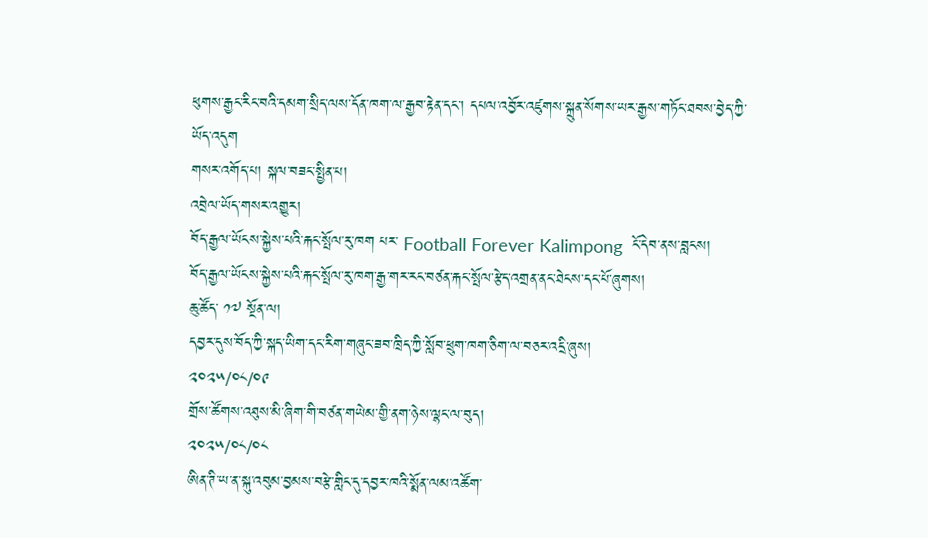ཕུགས་རྒྱང་རིང་བའི་དམག་སྲིད་ལས་དོན་ཁག་ལ་རྒྱབ་རྟེན་དང་། དཔལ་འབྱོར་འཛུགས་སྐྲུན་སོགས་ཡར་རྒྱས་གཏོང་ཐབས་བྱེད་ཀྱི་ཡོད་འདུག
གསར་འགོད་པ། སྐལ་བཟང་སྤྱིན་པ།
འབྲེལ་ཡོད་གསར་འགྱུར།
བོད་རྒྱལ་ཡོངས་སྐྱེས་པའི་རྐང་སྤོལ་རུ་ཁག པར་ Football Forever Kalimpong  ངོ་དེབ་ནས་བླངས།
བོད་རྒྱལ་ཡོངས་སྐྱེས་པའི་རྐང་སྤོལ་རུ་ཁག་རྒྱ་གར་རང་བཙན་རྐང་སྤོལ་རྩེད་འགྲན་ནང་ཐེངས་དང་པོ་ཞུགས།
ཆུ་ཚོད་ ༡༧ སྔོན་ལ།
དབྱར་དུས་བོད་ཀྱི་སྐད་ཡིག་དང་རིག་གཞུང་ཟབ་ཁྲིད་ཀྱི་སློབ་ཕྲུག་ཁག་ཅིག་ལ་བཅར་འདྲི་ཞུས།
༢༠༢༥/༠༨/༠༩
གྲོས་ཚོགས་འཐུས་མི་ཞིག་གི་བཙན་གཡེམ་གྱི་ནག་ཉེས་ལྷང་ལ་བུད།
༢༠༢༥/༠༨/༠༨
ཨིན་ཊི་ཡ་ན་སྐུ་འབུམ་བྱམས་བརྩེ་གླིང་དུ་དབྱར་ཁའི་སྨོན་ལམ་འཚོག་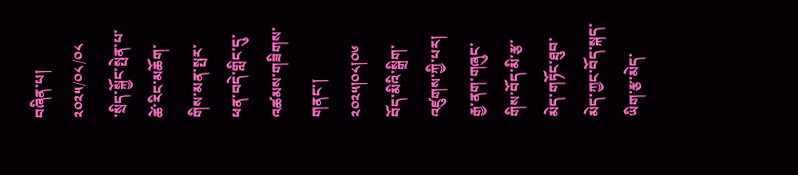བཞིན་པ།
༢༠༢༥/༠༨/༠༨
་སྲིད་སྐྱོང་སྤེན་པ་ཚེ་རིང་མཆོག་གིས་མན་སྤར་ཕན་བདེ་གླིང་དུ་འཚམས་གཟིགས་གནང་། ༢༠༢༥།༠༨།༠༦ བོད་མིའི་སྒྲིག་འཛུགས་ཀྱི་པར།
རྒྱ་ནག་གཞུང་གིས་བོད་མི་རྩ་མེད་གཏོང་ཐུབ་མེད་ཀྱང་བོད་སྐད་ཡིག་རྩ་མེད་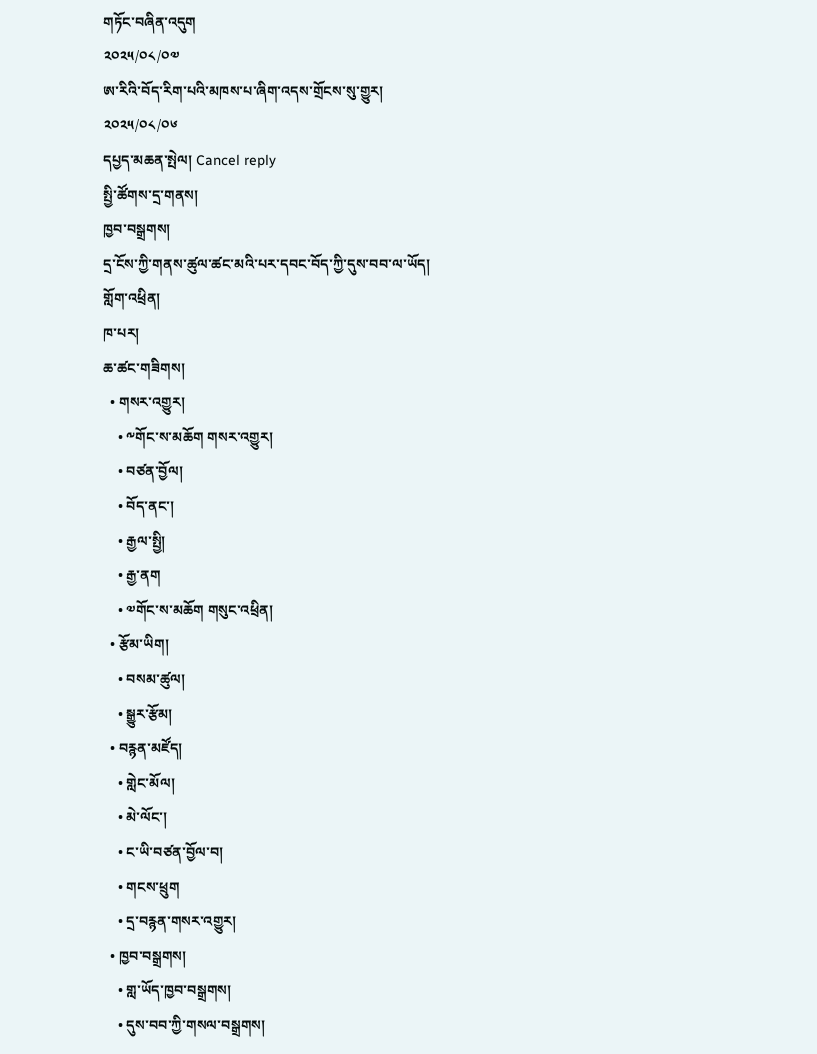གཏོང་བཞིན་འདུག
༢༠༢༥/༠༨/༠༧
ཨ་རིའི་བོད་རིག་པའི་མཁས་པ་ཞིག་འདས་གྲོངས་སུ་གྱུར།
༢༠༢༥/༠༨/༠༦
དཔྱད་མཆན་སྤེལ། Cancel reply
སྤྱི་ཚོགས་དྲ་གནས།
ཁྱབ་བསྒྲགས།
དྲ་ངོས་ཀྱི་གནས་ཚུལ་ཚང་མའི་པར་དབང་བོད་ཀྱི་དུས་བབ་ལ་ཡོད།
གློག་འཕྲིན།
ཁ་པར།
ཆ་ཚང་གཟིགས།
  • གསར་འགྱུར།
    • ༸གོང་ས་མཆོག གསར་འགྱུར།
    • བཙན་བྱོལ།
    • བོད་ནང་།
    • རྒྱལ་སྤྱི།
    • རྒྱ་ནག
    • ༧གོང་ས་མཆོག གསུང་འཕྲིན།
  • རྩོམ་ཡིག།
    • བསམ་ཚུལ།
    • སྒྱུར་རྩོམ།
  • བརྙན་མཛོད།
    • གླེང་མོལ།
    • མེ་ལོང་།
    • ང་ཡི་བཙན་བྱོལ་བ།
    • གངས་ཕྲུག
    • དྲ་བརྙན་གསར་འགྱུར།
  • ཁྱབ་བསྒྲགས།
    • གླ་ཡོད་ཁྱབ་བསྒྲགས།
    • དུས་བབ་ཀྱི་གསལ་བསྒྲགས།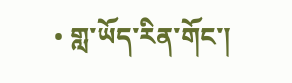• གླ་ཡོད་རིན་གོང་།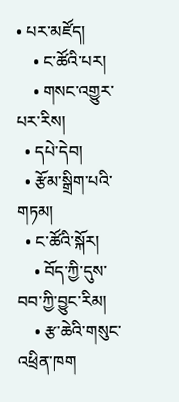• པར་མཛོད།
    • ང་ཚོའི་པར།
    • གསང་འགྱུར་པར་རིས།
  • དཔེ་དེབ།
  • རྩོམ་སྒྲིག་པའི་གཏམ།
  • ང་ཚོའི་སྐོར།
    • བོད་ཀྱི་དུས་བབ་ཀྱི་བྱུང་རིམ།
    • རྩ་ཆེའི་གསུང་འཕྲིན་ཁག